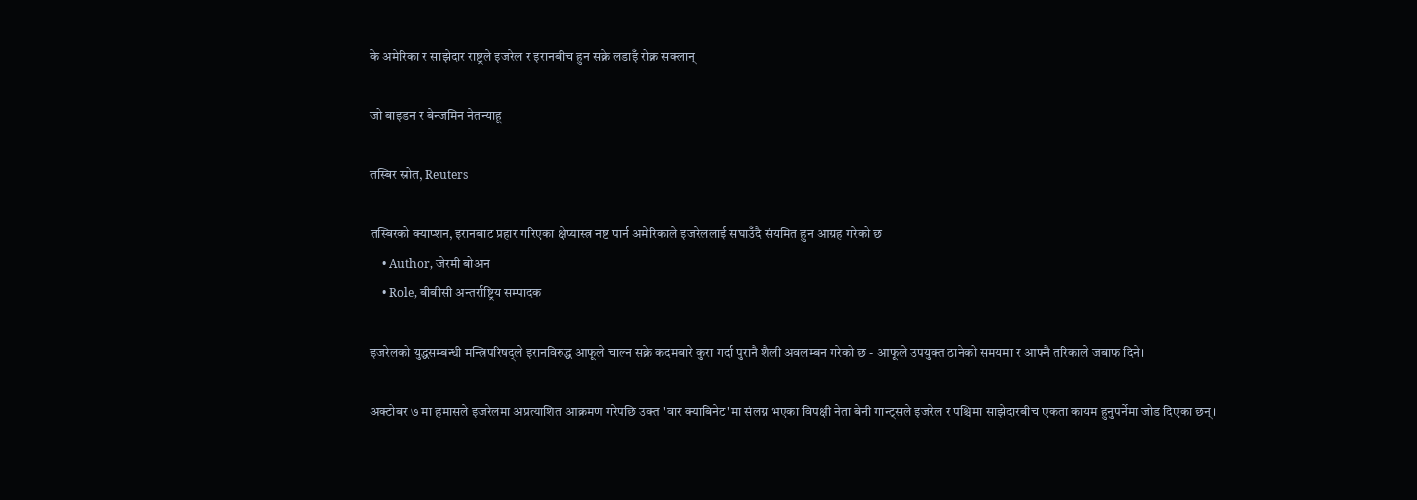के अमेरिका र साझेदार राष्ट्रले इजरेल र इरानबीच हुन सक्ने लडाइँ रोक्न सक्लान्

जो बाइडन र बेन्जमिन नेतन्याहू

तस्बिर स्रोत, Reuters

तस्बिरको क्याप्शन, इरानबाट प्रहार गरिएका क्षेप्यास्त्र नष्ट पार्न अमेरिकाले इजरेललाई सघाउँदै संयमित हुन आग्रह गरेको छ
    • Author, जेरमी बोअन
    • Role, बीबीसी अन्तर्राष्ट्रिय सम्पादक

इजरेलको युद्धसम्बन्धी मन्त्रिपरिषद्ले इरानविरुद्ध आफूले चाल्न सक्ने कदमबारे कुरा गर्दा पुरानै शैली अवलम्बन गरेको छ - आफूले उपयुक्त ठानेको समयमा र आफ्नै तरिकाले जबाफ दिने।

अक्टोबर ७ मा हमासले इजरेलमा अप्रत्याशित आक्रमण गरेपछि उक्त 'वार क्याबिनेट'मा संलग्न भएका विपक्षी नेता बेनी गान्ट्सले इजरेल र पश्चिमा साझेदारबीच एकता कायम हुनुपर्नेमा जोड दिएका छन्।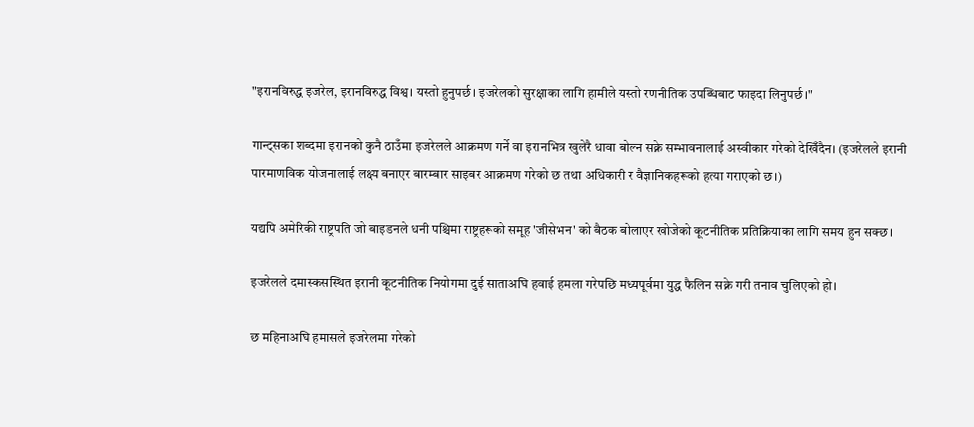"इरानविरुद्ध इजरेल, इरानविरुद्ध विश्व। यस्तो हुनुपर्छ। इजरेलको सुरक्षाका लागि हामीले यस्तो रणनीतिक उपब्धिबाट फाइदा लिनुपर्छ।"

गान्ट्सका शब्दमा इरानको कुनै ठाउँमा इजरेलले आक्रमण गर्ने वा इरानभित्र खुलेरै धावा बोल्न सक्ने सम्भावनालाई अस्वीकार गरेको देखिँदैन। (इजरेलले इरानी पारमाणविक योजनालाई लक्ष्य बनाएर बारम्बार साइबर आक्रमण गरेको छ तथा अधिकारी र वैज्ञानिकहरूको हत्या गराएको छ।)

यद्यपि अमेरिकी राष्ट्रपति जो बाइडनले धनी पश्चिमा राष्ट्रहरूको समूह 'जीसेभन' को बैठक बोलाएर खोजेको कूटनीतिक प्रतिक्रियाका लागि समय हुन सक्छ।

इजरेलले दमास्कसस्थित इरानी कूटनीतिक नियोगमा दुई साताअघि हवाई हमला गरेपछि मध्यपूर्वमा युद्ध फैलिन सक्ने गरी तनाव चुलिएको हो।

छ महिनाअघि हमासले इजरेलमा गरेको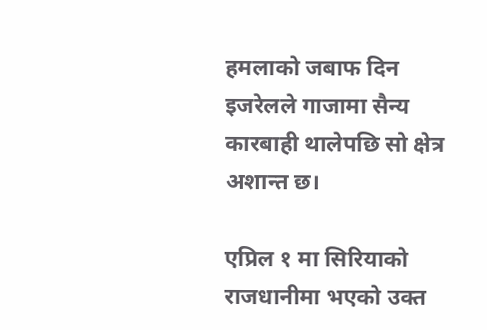हमलाको जबाफ दिन इजरेलले गाजामा सैन्य कारबाही थालेपछि सो क्षेत्र अशान्त छ।

एप्रिल १ मा सिरियाको राजधानीमा भएको उक्त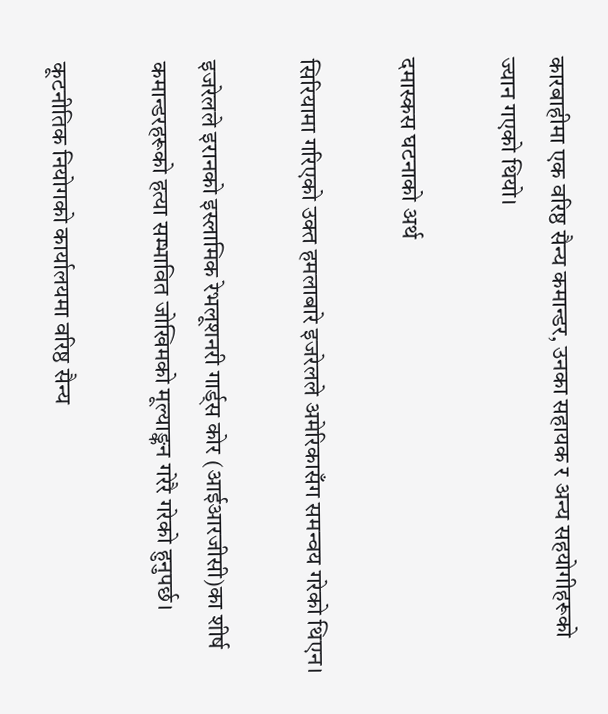कारबाहीमा एक वरिष्ठ सैन्य कमान्डर, उनका सहायक र अन्य सहयोगीहरूको ज्यान गएको थियो।

दमास्कस घटनाको अर्थ

सिरियामा गरिएको उक्त हमलाबारे इजरेलले अमेरिकासँग समन्वय गरेको थिएन।

इजरेलले इरानको इस्लामिक रेभलूशनरी गार्ड्स कोर (आईआरजीसी)का शीर्ष कमान्डरहरूको हत्या सम्भावित जोखिमको मूल्याङ्कन गरेरै गरेको हुनुपर्छ।

कूटनीतिक नियोगको कार्यालयमा वरिष्ठ सैन्य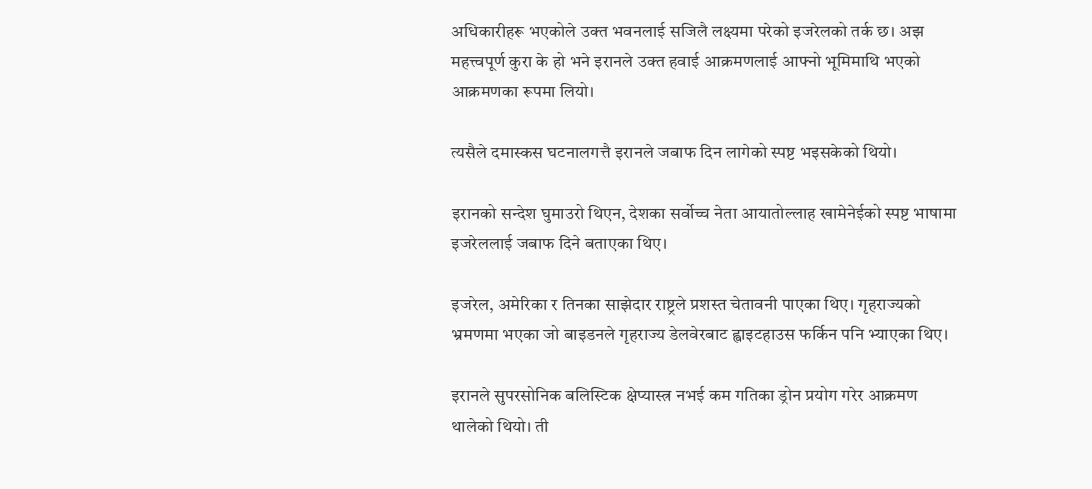अधिकारीहरू भएकोले उक्त भवनलाई सजिलै लक्ष्यमा परेको इजरेलको तर्क छ। अझ महत्त्वपूर्ण कुरा के हो भने इरानले उक्त हवाई आक्रमणलाई आफ्नो भूमिमाथि भएको आक्रमणका रूपमा लियो।

त्यसैले दमास्कस घटनालगत्तै इरानले जबाफ दिन लागेको स्पष्ट भइसकेको थियो।

इरानको सन्देश घुमाउरो थिएन, देशका सर्वोच्च नेता आयातोल्लाह खामेनेईको स्पष्ट भाषामा इजरेललाई जबाफ दिने बताएका थिए।

इजरेल, अमेरिका र तिनका साझेदार राष्ट्रले प्रशस्त चेतावनी पाएका थिए। गृहराज्यको भ्रमणमा भएका जो बाइडनले गृहराज्य डेलवेरबाट ह्वाइटहाउस फर्किन पनि भ्याएका थिए।

इरानले सुपरसोनिक बलिस्टिक क्षेप्यास्त्र नभई कम गतिका ड्रोन प्रयोग गरेर आक्रमण थालेको थियो। ती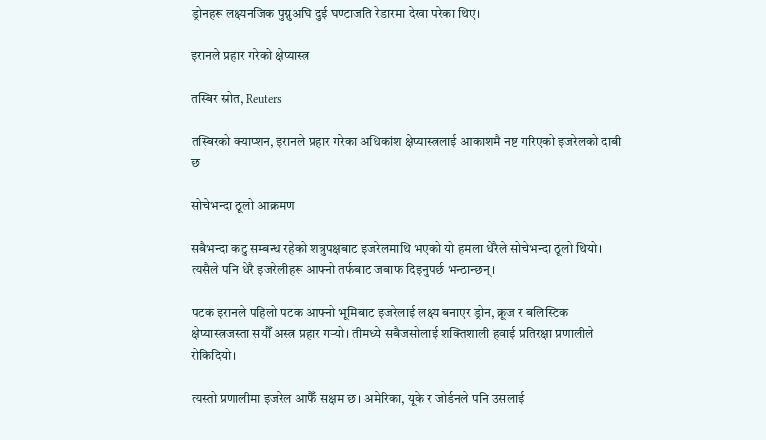ड्रोनहरू लक्ष्यनजिक पुग्नुअघि दुई घण्टाजति रेडारमा देखा परेका थिए।

इरानले प्रहार गरेको क्षेप्यास्त्र

तस्बिर स्रोत, Reuters

तस्बिरको क्याप्शन, इरानले प्रहार गरेका अधिकांश क्षेप्यास्त्रलाई आकाशमै नष्ट गरिएको इजरेलको दाबी छ

सोचेभन्दा ठूलो आक्रमण

सबैभन्दा कटु सम्बन्ध रहेको शत्रुपक्षबाट इजरेलमाथि भएको यो हमला धेरैले सोचेभन्दा ठूलो थियो। त्यसैले पनि धेरै इजरेलीहरू आफ्नो तर्फबाट जबाफ दिइनुपर्छ भन्ठान्छन्।

पटक इरानले पहिलो पटक आफ्नो भूमिबाट इजरेलाई लक्ष्य बनाएर ड्रोन, क्रूज र बलिस्टिक क्षेप्यास्त्रजस्ता सयौँ अस्त्र प्रहार गर्‍यो। तीमध्ये सबैजसोलाई शक्तिशाली हवाई प्रतिरक्षा प्रणालीले रोकिदियो।

त्यस्तो प्रणालीमा इजरेल आफैँ सक्षम छ। अमेरिका, यूके र जोर्डनले पनि उसलाई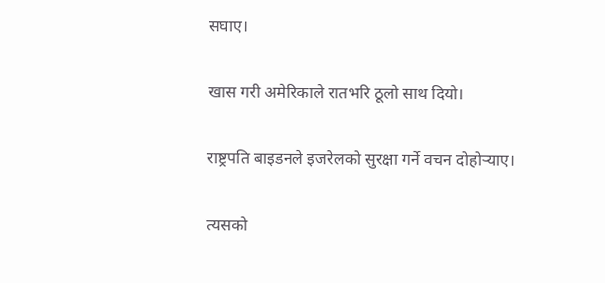सघाए।

खास गरी अमेरिकाले रातभरि ठूलो साथ दियो।

राष्ट्रपति बाइडनले इजरेलको सुरक्षा गर्ने वचन दोहोर्‍याए।

त्यसको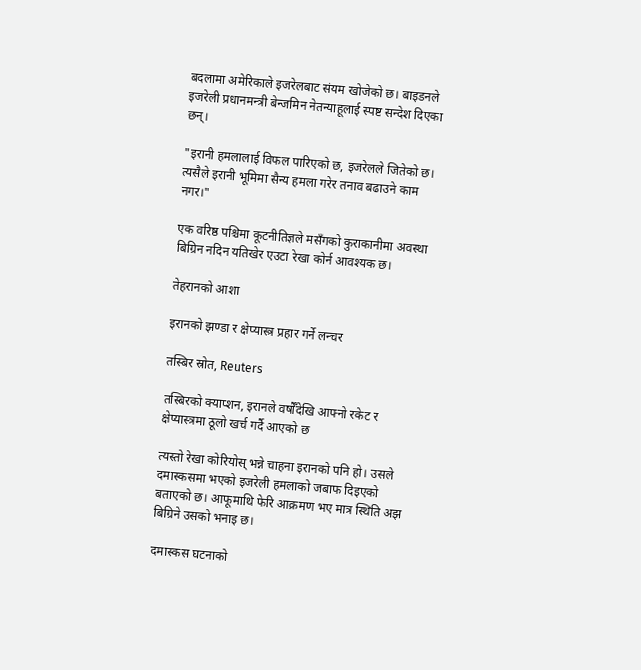बदलामा अमेरिकाले इजरेलबाट संयम खोजेको छ। बाइडनले इजरेली प्रधानमन्त्री बेन्जमिन नेतन्याहूलाई स्पष्ट सन्देश दिएका छन्।

"इरानी हमलालाई विफल पारिएको छ, इजरेलले जितेको छ। त्यसैले इरानी भूमिमा सैन्य हमला गरेर तनाव बढाउने काम नगर।"

एक वरिष्ठ पश्चिमा कूटनीतिज्ञले मसँगको कुराकानीमा अवस्था बिग्रिन नदिन यतिखेर एउटा रेखा कोर्न आवश्यक छ।

तेहरानको आशा

इरानको झण्डा र क्षेप्यास्त्र प्रहार गर्ने लन्चर

तस्बिर स्रोत, Reuters

तस्बिरको क्याप्शन, इरानले वर्षौँदेखि आफ्नो रकेट र क्षेप्यास्त्रमा ठूलो खर्च गर्दै आएको छ

त्यस्तो रेखा कोरियोस् भन्ने चाहना इरानको पनि हो। उसले दमास्कसमा भएको इजरेली हमलाको जबाफ दिइएको बताएको छ। आफूमाथि फेरि आक्रमण भए मात्र स्थिति अझ बिग्रिने उसको भनाइ छ।

दमास्कस घटनाको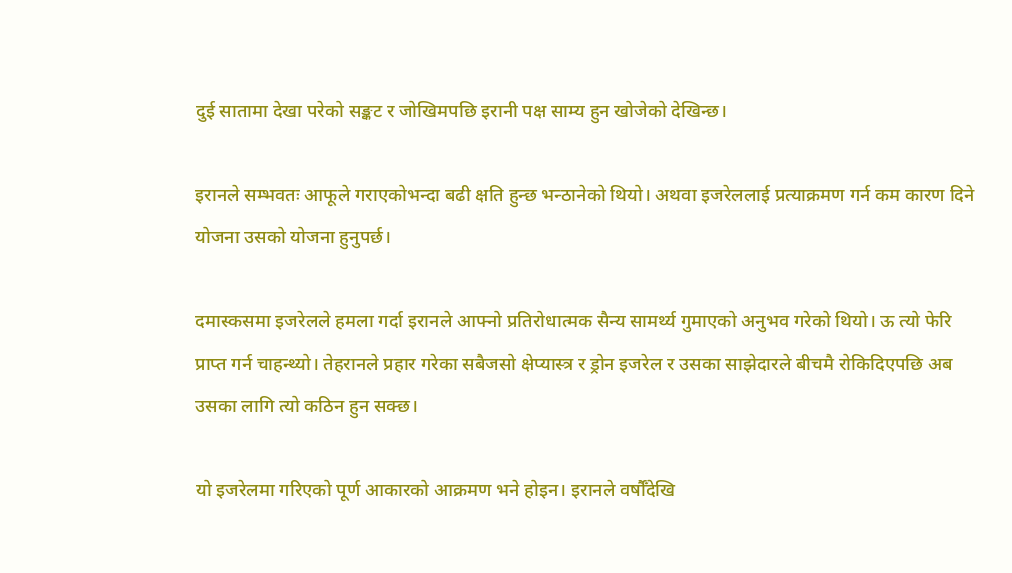दुई सातामा देखा परेको सङ्कट र जोखिमपछि इरानी पक्ष साम्य हुन खोजेको देखिन्छ।

इरानले सम्भवतः आफूले गराएकोभन्दा बढी क्षति हुन्छ भन्ठानेको थियो। अथवा इजरेललाई प्रत्याक्रमण गर्न कम कारण दिने योजना उसको योजना हुनुपर्छ।

दमास्कसमा इजरेलले हमला गर्दा इरानले आफ्नो प्रतिरोधात्मक सैन्य सामर्थ्य गुमाएको अनुभव गरेको थियो। ऊ त्यो फेरि प्राप्त गर्न चाहन्थ्यो। तेहरानले प्रहार गरेका सबैजसो क्षेप्यास्त्र र ड्रोन इजरेल र उसका साझेदारले बीचमै रोकिदिएपछि अब उसका लागि त्यो कठिन हुन सक्छ।

यो इजरेलमा गरिएको पूर्ण आकारको आक्रमण भने होइन। इरानले वर्षौँदेखि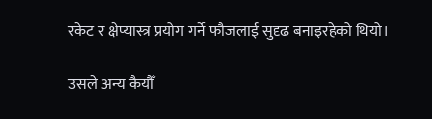रकेट र क्षेप्यास्त्र प्रयोग गर्ने फौजलाई सुदृढ बनाइरहेको थियो।

उसले अन्य कैयौँ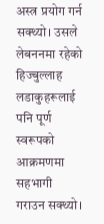अस्त्र प्रयोग गर्न सक्थ्यो। उसले लेबननमा रहेको हिज्बुल्लाह लडाकुहरूलाई पनि पूर्ण स्वरूपको आक्रमणमा सहभागी गराउन सक्थ्यो।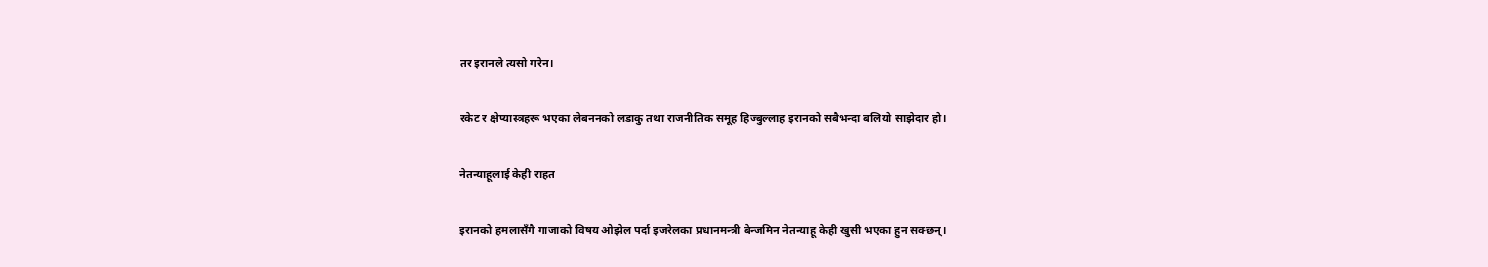तर इरानले त्यसो गरेन।

रकेट र क्षेप्यास्त्रहरू भएका लेबननको लडाकु तथा राजनीतिक समूह हिज्बुल्लाह इरानको सबैभन्दा बलियो साझेदार हो।

नेतन्याहूलाई केही राहत

इरानको हमलासँगै गाजाको विषय ओझेल पर्दा इजरेलका प्रधानमन्त्री बेन्जमिन नेतन्याहू केही खुसी भएका हुन सक्छन्।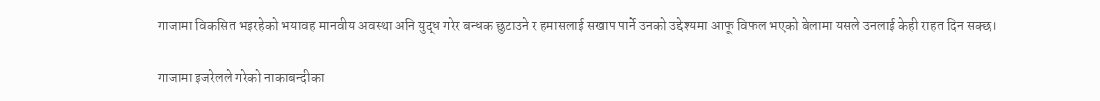गाजामा विकसित भइरहेको भयावह मानवीय अवस्था अनि युद्ध गरेर बन्धक छुटाउने र हमासलाई सखाप पार्ने उनको उद्देश्यमा आफू विफल भएको बेलामा यसले उनलाई केही राहत दिन सक्छ।

गाजामा इजरेलले गरेको नाकाबन्दीका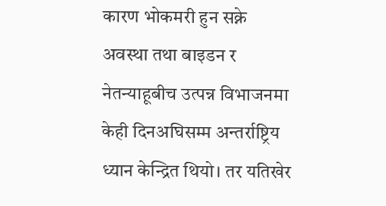कारण भोकमरी हुन सक्ने अवस्था तथा बाइडन र नेतन्याहूबीच उत्पन्न विभाजनमा केही दिनअघिसम्म अन्तर्राष्ट्रिय ध्यान केन्द्रित थियो। तर यतिखेर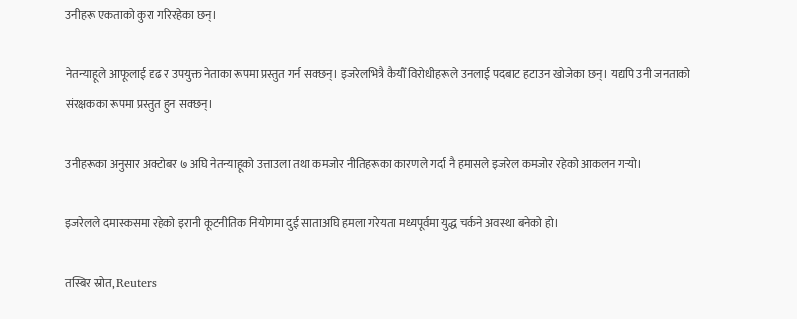उनीहरू एकताको कुरा गरिरहेका छन्।

नेतन्याहूले आफूलाई दृढ र उपयुक्त नेताका रूपमा प्रस्तुत गर्न सक्छन्। इजरेलभित्रै कैयौँ विरोधीहरूले उनलाई पदबाट हटाउन खोजेका छन्। यद्यपि उनी जनताको संरक्षकका रूपमा प्रस्तुत हुन सक्छन्।

उनीहरूका अनुसार अक्टोबर ७ अघि नेतन्याहूको उत्ताउला तथा कमजोर नीतिहरूका कारणले गर्दा नै हमासले इजरेल कमजोर रहेको आकलन गर्‍यो।

इजरेलले दमास्कसमा रहेको इरानी कूटनीतिक नियोगमा दुई साताअघि हमला गरेयता मध्यपूर्वमा युद्ध चर्कने अवस्था बनेको हो।

तस्बिर स्रोत, Reuters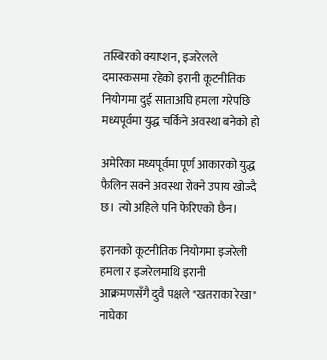तस्बिरको क्याप्शन, इजरेलले दमास्कसमा रहेको इरानी कूटनीतिक नियोगमा दुई साताअघि हमला गरेपछि मध्यपूर्वमा युद्ध चर्किने अवस्था बनेको हो

अमेरिका मध्यपूर्वमा पूर्ण आकारको युद्ध फैलिन सक्ने अवस्था रोक्ने उपाय खोज्दै छ। त्यो अहिले पनि फेरिएको छैन।

इरानको कूटनीतिक नियोगमा इजरेली हमला र इजरेलमाथि इरानी आक्रमणसँगै दुवै पक्षले "खतराका रेखा" नाघेका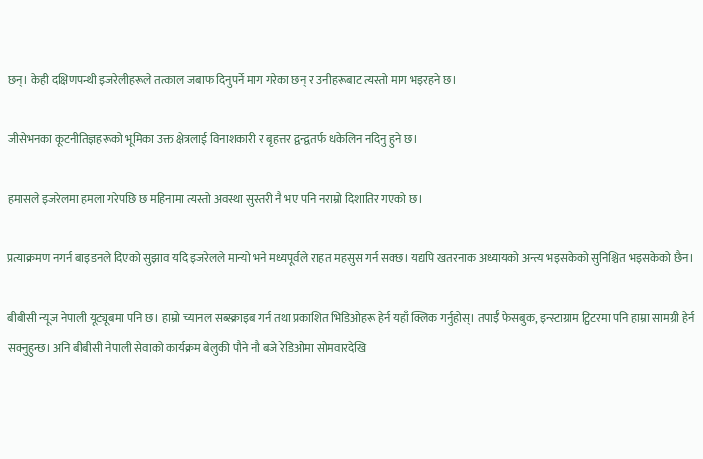छन्। केही दक्षिणपन्थी इजरेलीहरूले तत्काल जबाफ दिनुपर्ने माग गरेका छन् र उनीहरूबाट त्यस्तो माग भइरहने छ।

जीसेभनका कूटनीतिज्ञहरूको भूमिका उक्त क्षेत्रलाई विनाशकारी र बृहत्तर द्वन्द्वतर्फ धकेलिन नदिनु हुने छ।

हमासले इजरेलमा हमला गरेपछि छ महिनामा त्यस्तो अवस्था सुस्तरी नै भए पनि नराम्रो दिशातिर गएको छ।

प्रत्याक्रमण नगर्न बाइडनले दिएको सुझाव यदि इजरेलले मान्यो भने मध्यपूर्वले राहत महसुस गर्न सक्छ। यद्यपि खतरनाक अध्यायको अन्त्य भइसकेको सुनिश्चित भइसकेको छैन।

बीबीसी न्यूज नेपाली यूट्यूबमा पनि छ। हाम्रो च्यानल सब्स्क्राइब गर्न तथा प्रकाशित भिडिओहरू हेर्न यहाँ क्लिक गर्नुहोस्। तपाईँ फेसबुक, इन्स्टाग्राम ट्विटरमा पनि हाम्रा सामग्री हेर्न सक्नुहुन्छ। अनि बीबीसी नेपाली सेवाको कार्यक्रम बेलुकी पौने नौ बजे रेडिओमा सोमवारदेखि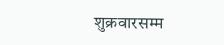शुक्रवारसम्म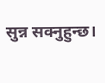सुन्न सक्नुहुन्छ।